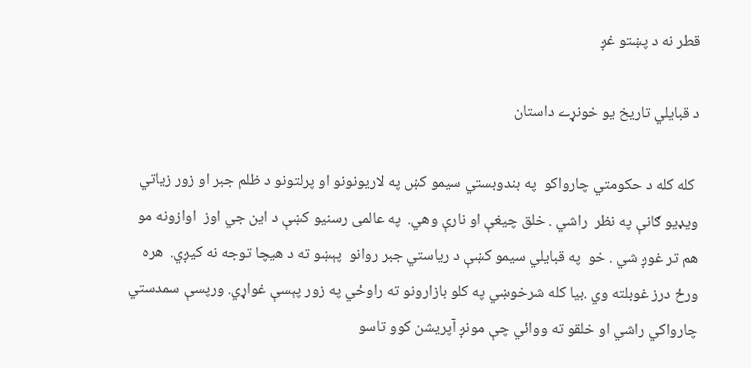قطر نه د پښتو غږ

د قبایلي تاریخ یو خونړے داستان

 کله کله د حکومتي چارواکو  په بندوبستي سیمو کښ په لاریونونو او پرلتونو د ظلم جبر او زور زیاتي ویډیو ګانې په نظر  راشي . خلق چیغې او نارې وهي.  په عالمی رسنیو کښې د این جي اوز  اوازونه مو هم تر غوږ شي . خو  په قبایلي سیمو کښې د ریاستي جبر روانو  پېښو ته د هیچا توجه نه کیږي.  هره ورځ درز غوبلته وي .بیا کله شرخوښي په کلو بازارونو ته راوځي په زور پېسې غواړي. ورپسې سمدستي چارواکي راشي او خلقو ته ووائي چې مونږ آپریشن کوو تاسو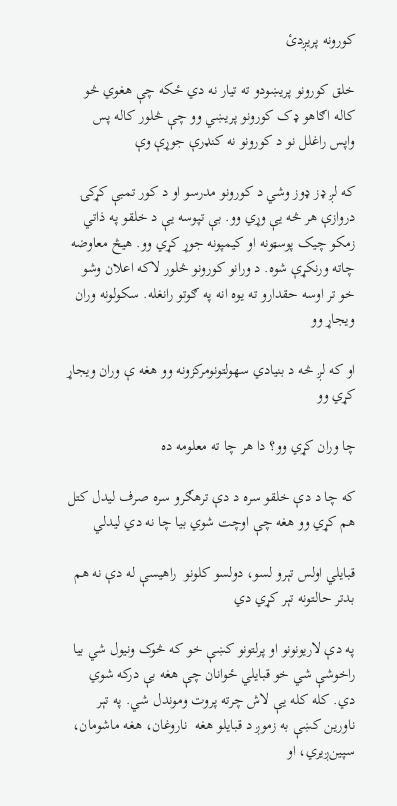کورونه پریږدئ

خلق کورونو پریښودو ته تیار نه دي ځکه چې هغوي څو کاله اګاهو ډک کورونو پریښي وو چې څلور کاله پس واپس راغلل نو د کورونو نه کنډرې جوړې وې

که لږ ډز ډوز وشي د کورونو مدرسو او د کور تمبې کړکۍ دروازې هر څه یې وړي وو. بې تپوسه یې د خلقو په ذاتي زمکو چیک پوسټونه او کیمپونه جوړ کړي وو. هیڅ معاوضه چاته ورنکړې شوه. د ورانو کورونو څلور لاکه اعلان وشو خو تر اوسه حقدارو ته یوه انه په ګوتو رانغله. سکولونه وران ویجاړ وو

او که لږ څه د بنیادي سهولتونومرکزونه وو هغه ې وران ویجاړ کړي وو

چا وران کړي وو؟ دا هر چا ته معلومه ده

که چا د دې خلقو سره د دې ترهګرو سره صرف لیدل کتل هم کړي وو هغه چې اوچت شوي بیا چا نه دي لیدلي

قبایلي اولس تېرو لسو، دولسو کلونو  راهیسې له دې نه هم بدتر حالتونه تېر کړي دي

په دې لاریونونو او پرلتونو کښې خو که څوک ونیول شي بیا راخوشې شي خو قبایلي ځوانان چې هغه بې درکه شوي دي. کله کله یې لاش چرته پروت وموندل شي. په تېر ناورین کښې به زموږ د قبایلو هغه  ناروغان، هغه ماشومان، سپین‌ږیري، او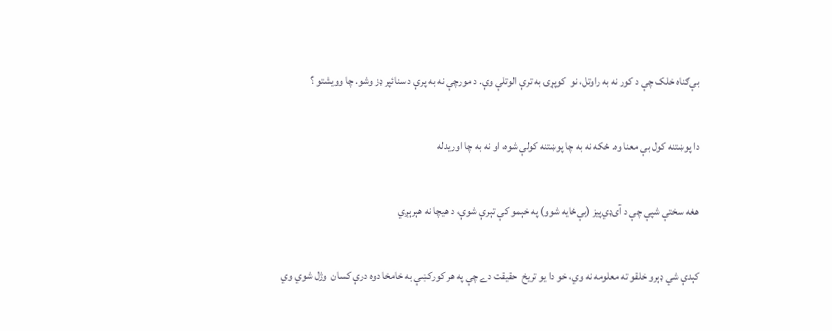بې‌ګناه خلک چې د کور نه به راوتل، نو  کوپړۍ به ترې الوتلې وې. د مورچې نه به پرې د سنائپر ډز وشو. چا وویشتو ؟

دا پوښتنه کول بې‌ معنا وه. ځکه نه به چا پوښتنه کولې شوه، او نه به چا اوریدله

هغه سختې شپې چې د آی‌ډي‌پیز (بې‌ځایه شوو) په خېمو کې تېرې شوې، د هیچا نه هېرېږي

کېدې شي ډېرو خلقو ته معلومه نه وي، خو دا یو تریخ  حقیقت دے چې په هر کورکښې به خامخا دوه درې کسان  وژل شوي وي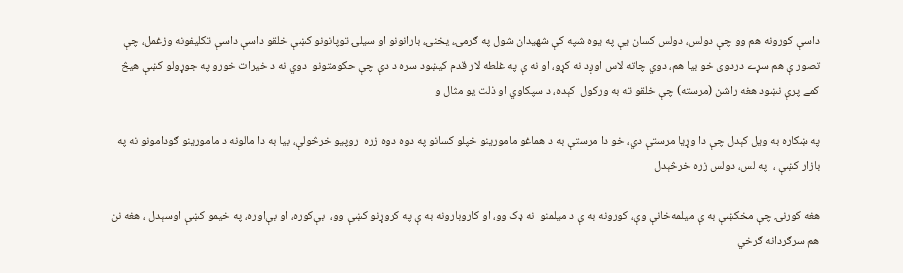داسې کورونه هم وو چې دولس، دولس کسان یې په یوه شپه کې شهیدان شول په ګرمۍ، یخنۍ، بارانونو او سیلۍ توپانونو کښې خلقو داسې داسې تکلیفونه وزغمل، چې تصور ې هم سړے دردوی خو بیا هم، دوي چاته لاس اوږد نه کړو، او نه ې په غلطه لار قدم کیښود سره د دې چې حکومتونو  دوي نه د خیرات ‌خورو په جوړولو کښې هیڅ کمے پرې نښود هغه راشن (مرسته) چې خلقو ته به ورکول  کېده، د سپکاوي او ذلت یو مثال و

په ښکاره به ویل کېدل چې دا وړیا مرستې دي، خو دا مرستې به د هماغو مامورینو خپلو کسانو په دوه دوه زره  روپیو خرڅولې، بیا به دا مالونه د مامورینو ګودامونو نه په بازار کښې ،  په لس، دولس زره خرڅېدل

هغه کورنۍ چې مخکښې به ې میلمه‌خانې وې، کورونه به ې د میلمنو  نه ډک وو، او کاروبارونه به ې په کروړنو کښې وو،  بې‌کوره، او بې‌اوره، په خیمو کښې اوسېدل ، هغه نن هم سرګردانه ګرخي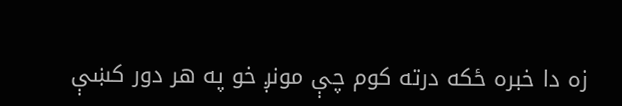زه دا خبره ځکه درته کوم چې مونږ خو په هر دور کښې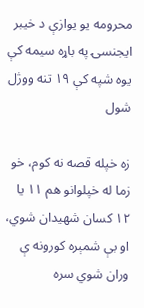محرومه یو یوازې د خیبر ایجنسۍ په باړه سیمه کې یوه شپه کې ۱۹ تنه ووژل شول

زه خپله قصه نه کوم، خو زما له خپلوانو هم ۱۱ یا ۱۲ کسان شهیدان شوي، او بې ‌شمېره کورونه ې وران شوي سره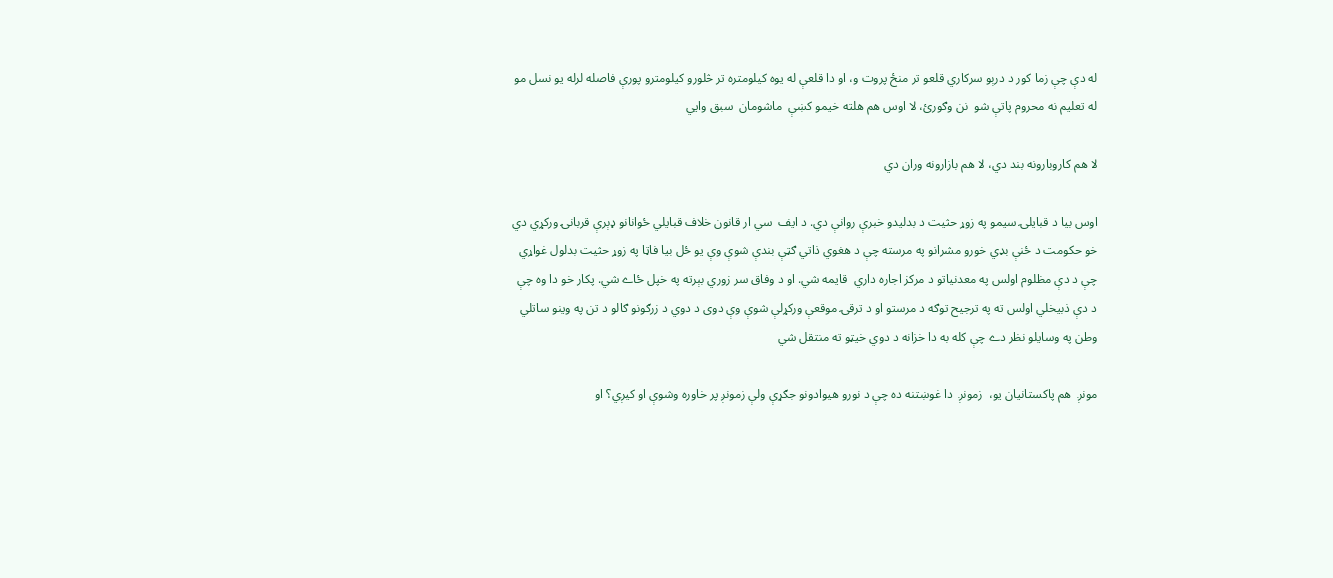له دې چې زما کور د درېو سرکاري قلعو تر منځ پروت و، او دا قلعې له یوه کیلومتره تر څلورو کیلومترو پورې فاصله لرله یو نسل مو له تعلیم نه محروم پاتې شو  نن وګورئ، لا اوس هم هلته خیمو کښې  ماشومان  سبق وايي

لا هم کاروبارونه بند دي، لا هم بازارونه وران دي

اوس بیا د قبایلۍ سیمو په زوړ حثیت د بدلیدو خبرې روانې دي. د ایف  سي ار قانون خلاف قبایلي ځوانانو ډېرې قربانۍ ورکړي دي خو حکومت د ځنې بډي خورو مشرانو په مرسته چې د هغوي ذاتي ګټې بندې شوې وې یو ځل بیا فاټا په زوړ حثیت بدلول غواړي چې د دې مظلوم اولس په معدنیاتو د مرکز اجاره داري  قایمه شي. او د وفاق سر زوري بېرته په خپل ځاے شي. پکار خو دا وه چې د دې ذبیخلي اولس ته په ترجیح توګه د مرستو او د ترقۍ موقعې ورکړلې شوې وې دوی د دوي د زرګونو ګالو د تن په وینو ساتلي وطن په وسایلو نظر دے چې کله به دا خزانه د دوي خیټو ته منتقل شي

مونږ  هم پاکستانیان یو،  زمونږ  دا غوښتنه ده چې د نورو هیوادونو جګړې ولې زمونږ پر خاوره وشوې او کیږي؟ او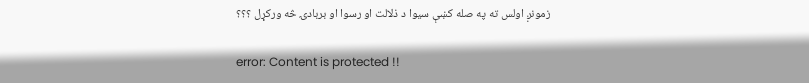زمونږ اولس ته په صله کښې سیوا د ذلالت او رسوا او بربادۍ څه ورکړل ؟؟؟

error: Content is protected !!